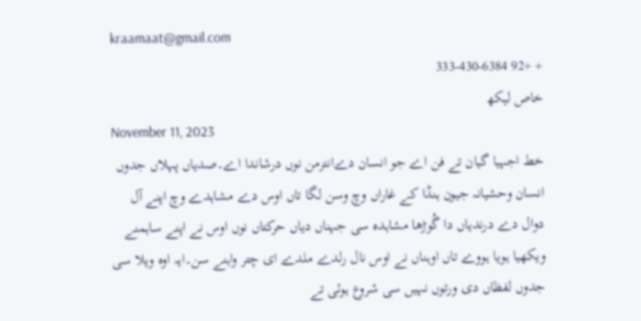kraamaat@gmail.com
+ +92 333-430-6384
خاص لیکھ
November 11, 2023
خط اجہیا گیان تے فن اے جو انسان دےانترمن نوں درشاندا اے۔صدیاں پہلاں جدوں انسان وحشیانہ جیون ہنڈا کے غاراں وچ وسن لگا تاں اوس دے مشاہدے وچ اپنے آل دوال دے درندیاں دا گُوڑھا مشاہدہ سی جہناں دیاں حرکتاں نوں اوس نے اپنے ساہمنے ویکھیا ہویا ہووے تاں اوہناں نے اوس نال رلدے ملدے ای چتر واہنے سن۔ایہ اوہ ویلا سی جدوں لفظاں دی ورتوں نہیں سی شروع ہوئی تے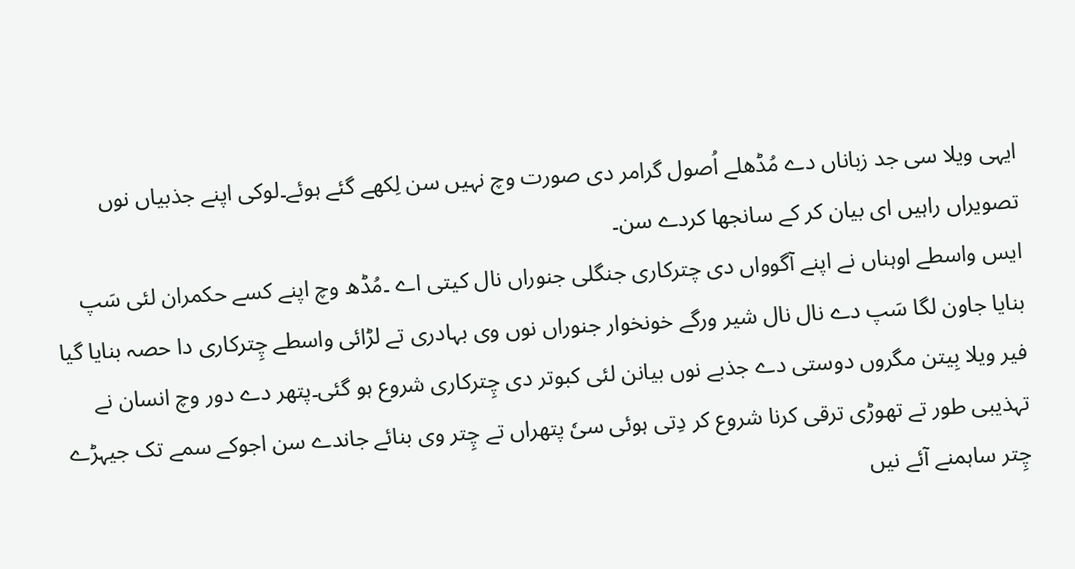ایہی ویلا سی جد زباناں دے مُڈھلے اُصول گرامر دی صورت وچ نہیں سن لِکھے گئے ہوئے۔لوکی اپنے جذبیاں نوں تصویراں راہیں ای بیان کر کے سانجھا کردے سن۔
ایس واسطے اوہناں نے اپنے آگوواں دی چترکاری جنگلی جنوراں نال کیتی اے ۔مُڈھ وچ اپنے کسے حکمران لئی سَپ بنایا جاون لگا سَپ دے نال نال شیر ورگے خونخوار جنوراں نوں وی بہادری تے لڑائی واسطے چِترکاری دا حصہ بنایا گیا فیر ویلا بِیتن مگروں دوستی دے جذبے نوں بیانن لئی کبوتر دی چِترکاری شروع ہو گئی۔پتھر دے دور وچ انسان نے تہذیبی طور تے تھوڑی ترقی کرنا شروع کر دِتی ہوئی سیٗ پتھراں تے چِتر وی بنائے جاندے سن اجوکے سمے تک جیہڑے چِتر ساہمنے آئے نیں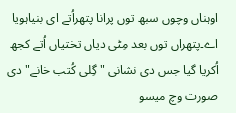اوہناں وچوں سبھ توں پرانا پتھراُتے ای بنیاہویا اے۔پتھراں توں بعد مِٹی دیاں تختیاں اُتے کجھ اُکریا گیا جس دی نشانی " گِلی کُتب خانے" دی صورت وچ میسو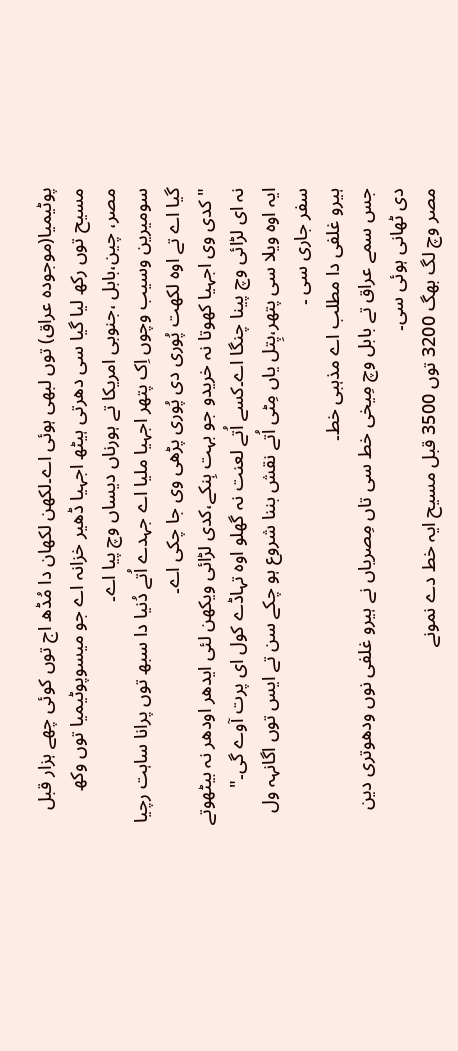پوٹیمیا(موجودہ عراق) توں لبھی ہوئی اے۔لکھن لکھان دا مُڈھ اج توں کوئی چھے ہزار قبل مسیح توں رکھ لیا گیا سی دھرتی ہیٹھ اجہیا ڈھیر خزانہ اے جو میسوپوٹیمیا توں وکھ مصر، چین،بابل ،جنوبی امریکا تے ہورناں دیساں وچ پیا اے۔
سومیرین وسیب وچوں اِک پتھر اجہیا ملیا اے جہدے اُتے دُنیا دا سبھ توں پرانا ساہت رچیا گیا اے تے اوہ لکھت پُوری دی پُوری پڑھی وی جا چکی اے۔
"کدی وی اجہیا کھوتا نہ خریدو جو بہت ہِنکے،کدی لڑائی ویکھن لئی ایدھر اودھر نہ بیٹھوتے نہ ای لڑائی وچ پینا چنگا اے۔کسے اُتے لعنت نہ گھلو اوہ تہاڈے کول ای پرت آوے گی۔"
ایہ اوہ ویلا سی پتھر،پِتل یاں مِٹی اُتے نقش بننا شروع ہو چکے سن تے ایس توں اگانہہ ول سفر جاری سی ۔
ہیرو غلفی دا مطلب اے مذہبی خط۔
جس سمے عراق تے بابل وچ مِیخی خط سی تاں مِصریاں نے ہیرو غلفی نوں ودھوتری دین دی ٹھانی ہوئی سی۔
مصر وچ لگ بھگ 3200 توں 3500 قبل مسیح ایہ خط دے نمونے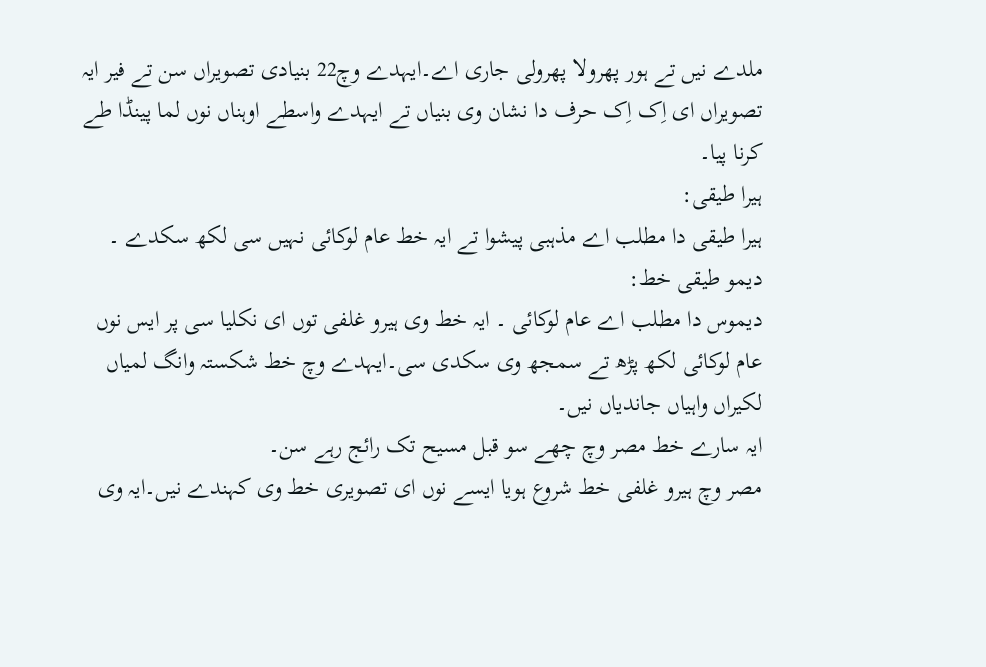ملدے نیں تے ہور پھرولا پھرولی جاری اے۔ایہدے وچ22 بنیادی تصویراں سن تے فیر ایہ تصویراں ای اِک اِک حرف دا نشان وی بنیاں تے ایہدے واسطے اوہناں نوں لما پینڈا طے کرنا پیا۔
ہیرا طیقی:
ہیرا طیقی دا مطلب اے مذہبی پیشوا تے ایہ خط عام لوکائی نہیں سی لکھ سکدے ۔
دیمو طیقی خط:
دیموس دا مطلب اے عام لوکائی ۔ ایہ خط وی ہیرو غلفی توں ای نکلیا سی پر ایس نوں عام لوکائی لکھ پڑھ تے سمجھ وی سکدی سی۔ایہدے وچ خط شکستہ وانگ لمیاں لکیراں واہیاں جاندیاں نیں۔
ایہ سارے خط مصر وچ چھے سو قبل مسیح تک رائج رہے سن۔
مصر وچ ہیرو غلفی خط شروع ہویا ایسے نوں ای تصویری خط وی کہندے نیں۔ایہ وی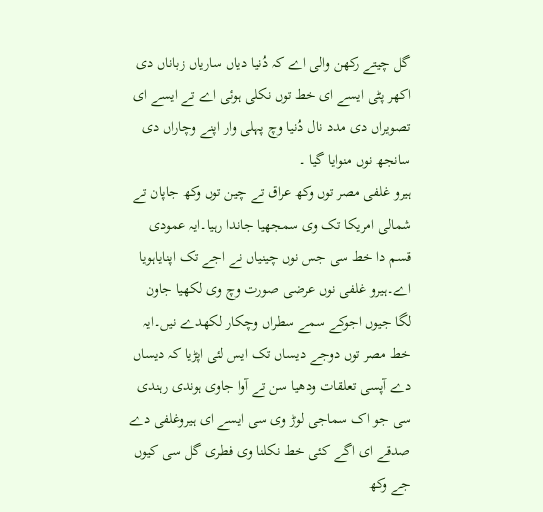گل چیتے رکھن والی اے کہ دُنیا دیاں ساریاں زباناں دی اکھر پٹی ایسے ای خط توں نکلی ہوئی اے تے ایسے ای تصویراں دی مدد نال دُنیا وچ پہلی وار اپنے وچاراں دی سانجھ نوں منوایا گیا ۔
ہیرو غلفی مصر توں وکھ عراق تے چین توں وکھ جاپان تے شمالی امریکا تک وی سمجھیا جاندا رہیا۔ایہ عمودی قسم دا خط سی جس نوں چینیاں نے اجے تک اپنایاہویا اے۔ہیرو غلفی نوں عرضی صورت وچ وی لکھیا جاون لگا جیوں اجوکے سمے سطراں وچکار لکھدے نیں۔ایہ خط مصر توں دوجے دیساں تک ایس لئی اپڑیا کہ دیساں دے آپسی تعلقات ودھیا سن تے آوا جاوی ہوندی رہندی سی جو اک سماجی لوڑ وی سی ایسے ای ہیروغلفی دے صدقے ای اگے کئی خط نکلنا وی فطری گل سی کیوں جے وکھ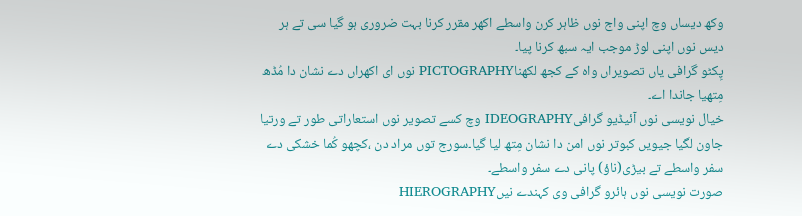وکھ دیساں وچ اپنی واج نوں ظاہر کرن واسطے اکھر مقرر کرنا بہت ضروری ہو گیا سی تے ہر دیس نوں اپنی لوڑ موجب ایہ سبھ کرنا پیا۔
پِکٹو گرافی یاں تصویراں واہ کے کجھ لکھناPICTOGRAPHY نوں ای اکھراں دے نشان دا مُڈھ مِتھیا جاندا اے۔
خیال نویسی نوں آئیڈیو گرافیIDEOGRAPHY وچ کسے تصویر نوں استعاراتی طور تے ورتیا جاون لگیا جیویں کبوتر نوں امن دا نشان مِتھ لیا گیا۔سورج توں مراد دن ،کچھو کُما خشکی دے سفر واسطے تے بیڑی(ناؤ) پانی دے سفر واسطے۔
صورت نویسی نوں ہائرو گرافی وی کہندے نیںHIEROGRAPHY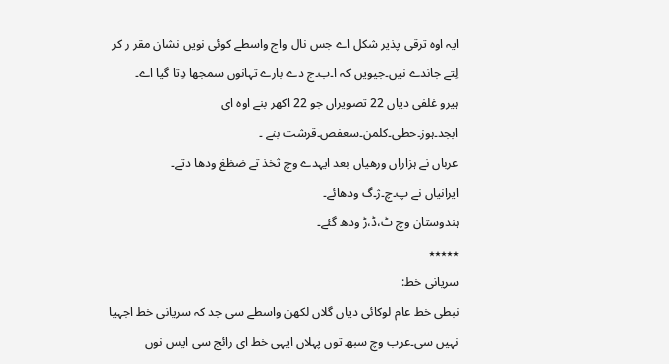ایہ اوہ ترقی پذیر شکل اے جس نال واج واسطے کوئی نویں نشان مقر ر کر لِتے جاندے نیں۔جیویں کہ ا۔ب۔ج دے بارے تہانوں سمجھا دِتا گیا اے۔
ہیرو غلفی دیاں 22 تصویراں جو 22 اکھر بنے اوہ ای ابجد۔ہوز۔حطی۔کلمن۔سعفص۔قرشت بنے ۔
عرباں نے ہزاراں ورھیاں بعد ایہدے وچ ثخذ تے ضظغ ودھا دتے۔
ایرانیاں نے پ۔چ۔ژ۔گ ودھائے۔
ہندوستان وچ ٹ،ڈ،ڑ ودھ گئے۔
٭٭٭٭٭
سریانی خط:
نبطی خط عام لوکائی دیاں گلاں لکھن واسطے سی جد کہ سریانی خط اجہیا نہیں سی۔عرب وچ سبھ توں پہلاں ایہی خط ای رائج سی ایس نوں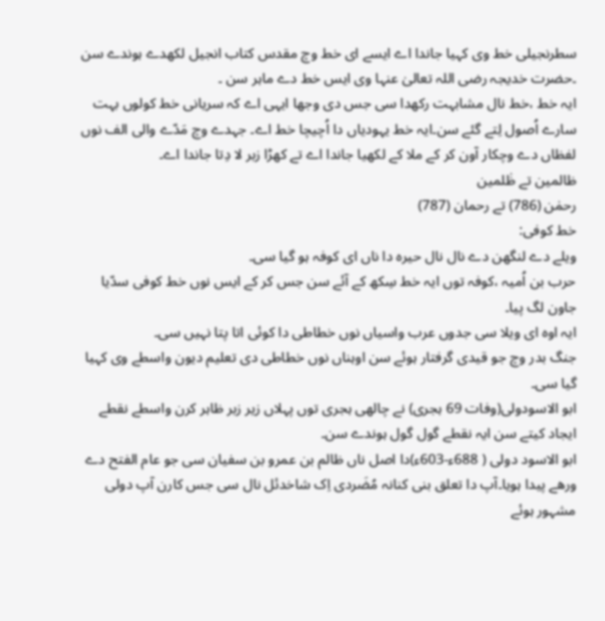سطرنجیلی خط وی کہیا جاندا اے ایسے ای خط وچ مقدس کتاب انجیل لکھدے ہوندے سن ۔حضرت خدیجہ رضی اللہ تعالیٰ عنہا وی ایس خط دے ماہر سن ۔
ایہ خط ،خط نال مشابہت رکھدا سی جس دی وجھا ایہی اے کہ سریانی خط کولوں بہت سارے اُصول لِتے گئے سن۔ایہ خط یہودیاں دا اُچیچا خط اے۔ جہدے وچ مَدّے والی الف نوں لفظاں دے وچکار آون کر کے ملا کے لکھیا جاندا اے تے کھڑا زبر لا دِتا جاندا اے۔
ظالمین تے ظٰلمین
رحمٰن (786) تے رحمان (787)
خط کوفی:
ویلے دے لنگھن دے نال نال حیرہ دا ناں ای کوفہ ہو گیا سی۔
حرب بن اُمیہ ،کوفہ توں ایہ خط سِکھ کے آئے سن جس کر کے ایس نوں خط کوفی سدّیا جاون لگ پیا۔
ایہ اوہ ای ویلا سی جدوں عرب واسیاں نوں خطاطی دا کوئی اتا پتا نہیں سی۔
جنگ بدر وچ جو قیدی گرفتار ہوئے سن اوہناں نوں خطاطی دی تعلیم دیون واسطے وی کہیا گیا سی۔
ابو الاسودولی(وفات 69 ہجری) نے چالھی ہجری توں پہلاں زیر زبر ظاہر کرن واسطے نقطے ایجاد کیتے سن ایہ نقطے گول گول ہوندے سن۔
ابو الاسود دولی ( 688ء-603ء)دا اصل ناں ظالم بن عمرو بن سفیان سی جو عام الفتح دے ورھے پیدا ہویا۔آپ دا تعلق بنی کنانہ مُضَردی اِک شاخدئل نال سی جس کارن آپ دولی مشہور ہوئے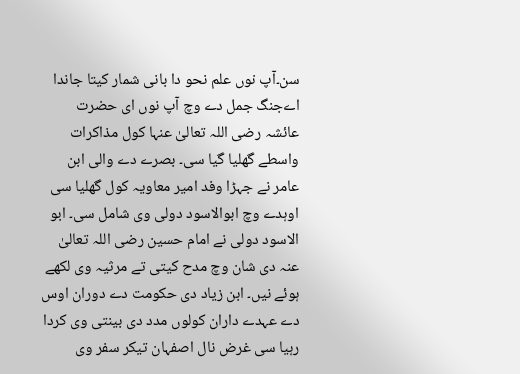سن۔آپ نوں علم نحو دا بانی شمار کیتا جاندا اےجنگ جمل دے وچ آپ نوں ای حضرت عائشہ رضی اللہ تعالیٰ عنہا کول مذاکرات واسطے گھلیا گیا سی۔ بصرے دے والی ابن عامر نے جہڑا وفد امیر معاویہ کول گھلیا سی اوہدے وچ ابوالاسود دولی وی شامل سی۔ ابو الاسود دولی نے امام حسین رضی اللہ تعالیٰ عنہ دی شان وچ مدح کیتی تے مرثیہ وی لکھے ہوئے نیں۔ ابن زیاد دی حکومت دے دوران اوس دے عہدے داران کولوں مدد دی بینتی وی کردا رہیا سی غرض نال اصفہان تیکر سفر وی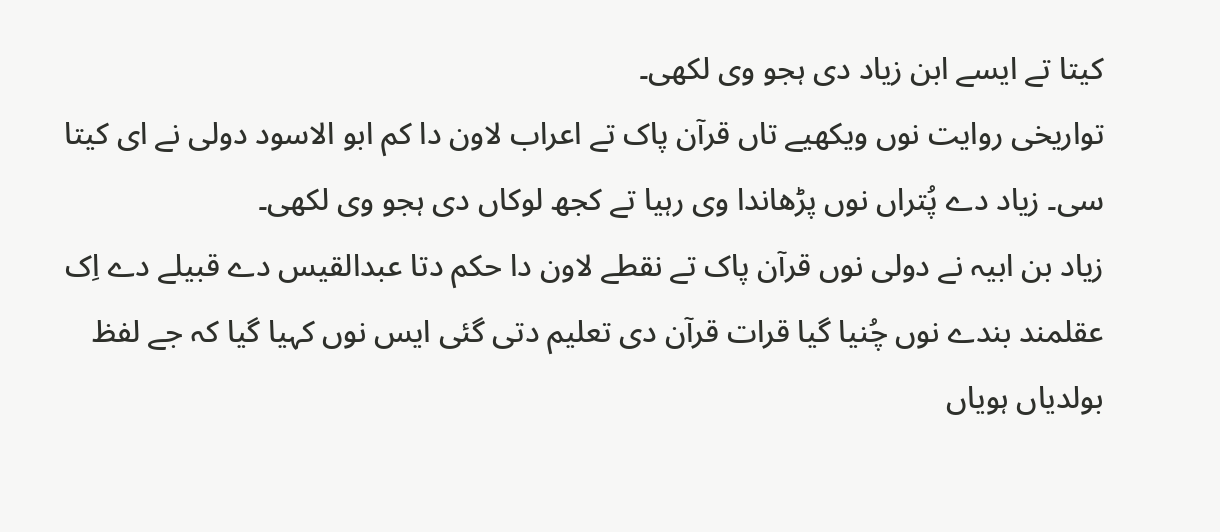کیتا تے ایسے ابن زیاد دی ہجو وی لکھی۔
تواریخی روایت نوں ویکھیے تاں قرآن پاک تے اعراب لاون دا کم ابو الاسود دولی نے ای کیتا سی۔ زیاد دے پُتراں نوں پڑھاندا وی رہیا تے کجھ لوکاں دی ہجو وی لکھی۔
زیاد بن ابیہ نے دولی نوں قرآن پاک تے نقطے لاون دا حکم دتا عبدالقیس دے قبیلے دے اِک عقلمند بندے نوں چُنیا گیا قرات قرآن دی تعلیم دتی گئی ایس نوں کہیا گیا کہ جے لفظ بولدیاں ہویاں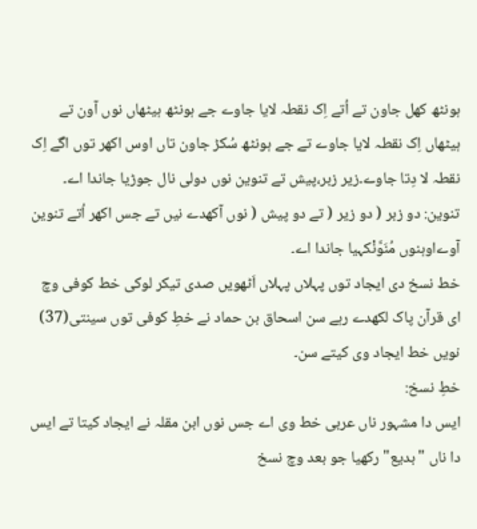ہونٹھ کھل جاون تے اُتے اِک نقطہ لایا جاوے جے ہونٹھ ہیٹھاں نوں آون تے ہیٹھاں اِک نقطہ لایا جاوے تے جے ہونٹھ سُکڑ جاون تاں اوس اکھر توں اگے اِک نقطہ لا دِتا جاوے۔زیر زبر،پیش تے تنوین نوں دولی نال جوڑیا جاندا اے۔ تنوین: دو زبر ( دو زیر ( تے دو پیش ( نوں آکھدے نیں تے جس اکھر اُتے تنوین آوےاوہنوں مُنَوَّنْکہیا جاندا اے۔
خط نسخ دی ایجاد توں پہلاں پہلاں اَٹھویں صدی تیکر لوکی خط کوفی وچ ای قرآن پاک لکھدے رہے سن اسحاق بن حماد نے خطِ کوفی توں سینتی(37) نویں خط ایجاد وی کیتے سن۔
خطِ نسخ:
ایس دا مشہور ناں عربی خط وی اے جس نوں ابن مقلہ نے ایجاد کیتا تے ایس دا ناں "بدیع" رکھیا جو بعد وچ نسخ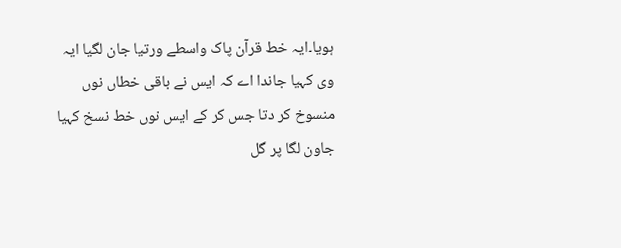ہویا۔ایہ خط قرآن پاک واسطے ورتیا جان لگیا ایہ وی کہیا جاندا اے کہ ایس نے باقی خطاں نوں منسوخ کر دتا جس کر کے ایس نوں خط نسخ کہیا جاون لگا پر گل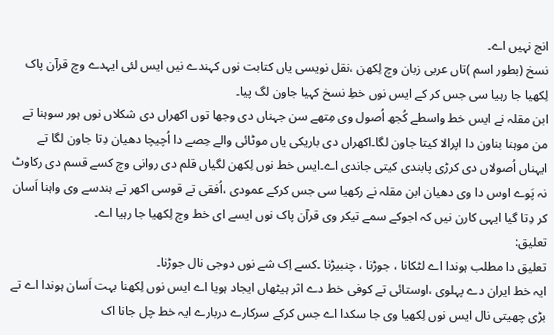انج نہیں اے۔
نسخ (بطور اسم )تاں عربی زبان وچ لِکھن ،نقل نویسی یاں کتابت نوں کہندے نیں ایس لئی ایہدے وچ قرآن پاک لِکھیا جا رہیا سی جس کر کے ایس نوں خطِ نسخ کہیا جاون لگ پیا۔
ابن مقلہ نے ایس خط واسطے کُجھ اُصول وی مِتھے سن جہناں دی وجھا توں اکھراں دی شکلاں نوں ہور سوہنا تے من موہنا بناون دا اپرالا کیتا جاون لگا۔اکھراں دی باریکی یاں موٹائی والے حِصے دا اُچیچا دھیان دِتا جاون لگا تے ایہناں اُصولاں دی کرڑی پابندی کیتی جاندی اے۔ایس خط نوں لِکھن لگیاں قلم دی روانی وچ کسے قسم دی رکاوٹ نہ پَوے اوس دا وی دھیان ابن مقلہ نے رکھیا سی جس کرکے عمودی ،اُفقی تے قوسی اکھر تے ہندسے وی واہنا اَسان کر دِتا گیا ایہی کارن نیں کہ اجوکے سمے تیکر وی قرآن پاک نوں ایسے ای خط وچ لِکھیا جا رہیا اے۔
تعلیق:
تعلیق دا مطلب ہوندا اے لٹکانا ، جوڑنا ، چنبیڑنا ۔کسے اِک شے نوں دوجی نال جوڑنا۔
ایہ خط ایران دے پہلوی ،اوستائی تے کوفی خط دے اثر ہیٹھاں ایجاد ہویا اے ایس نوں لِکھنا بہت اَسان ہوندا اے تے بڑی چھیتی نال ایس نوں لِکھیا وی جا سکدا اے جس کرکے سرکارے دربارے ایہ خط چل جانا اک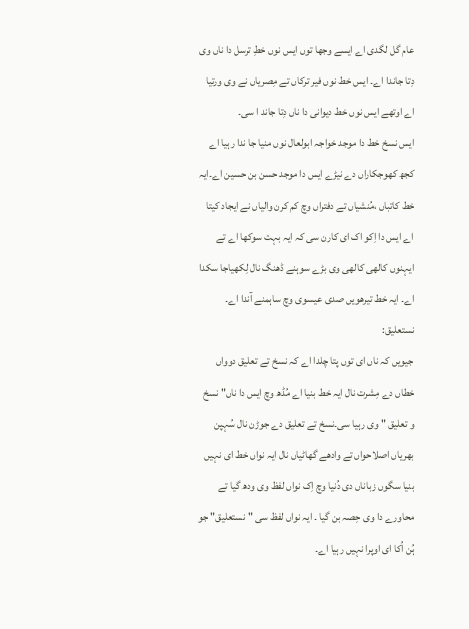عام گل لگدی اے ایسے وجھا توں ایس نوں خطِ ترسل دا ناں وی دِتا جاندا اے۔ ایس خط نوں فیر ترکاں تے مِصریاں نے وی ورتیا اے اوتھے ایس نوں خط دیوانی دا ناں دِتا جاند ا سی۔
ایس نسخ خط دا موجد خواجہ ابولعال نوں منیا جا ندا رہیا اے کجھ کھوجکاراں دے نیڑے ایس دا موجد حسن بن حسین اے۔ایہ خط کاتباں ،مُنشیاں تے دفتراں وچ کم کرن والیاں نے ایجاد کیتا اے ایس دا اِکو اک ای کارن سی کہ ایہ بہت سوکھا اے تے ایہنوں کالھی کالھی وی بڑے سوہنے ڈھنگ نال لِکھیاجا سکدا اے۔ ایہ خط تیرھویں صدی عیسوی وچ ساہمنے آندا اے۔
نستعلیق:
جیویں کہ ناں ای توں پتا چلدا اے کہ نسخ تے تعلیق دوواں خطاں دے مِشرت نال ایہ خط بنیا اے مُڈھ وچ ایس دا ناں" نسخ و تعلیق " وی رہیا سی۔نسخ تے تعلیق دے جوڑن نال سُہپن بھریاں اصلاحواں تے وادھے گھاٹیاں نال ایہ نواں خط ای نہیں بنیا سگوں زباناں دی دُنیا وچ اِک نواں لفظ وی ودھ گیا تے محاورے دا وی حِصہ بن گیا ۔ ایہ نواں لفظ سی "نستعلیق" جو ہُن اُکا ای اوپرا نہیں رہیا اے۔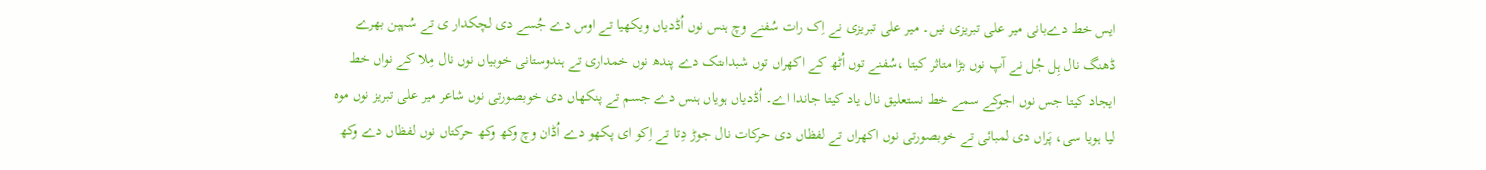ایس خط دےبانی میر علی تبریزی نیں۔ میر علی تبریزی نے اِک رات سُفنے وچ ہنس نوں اُڈدیاں ویکھیا تے اوس دے جُسے دی لچکدار ی تے سُہپن بھرے ڈھنگ نال ہِل جُل نے آپ نوں بڑا متاثر کیتا ،سُفنے توں اُٹھ کے اکھراں توں شبداںتک دے پندھ نوں خمداری تے ہندوستانی خوبیاں نوں نال مِلا کے نواں خط ایجاد کیتا جس نوں اجوکے سمے خط نستعلیق نال یاد کیتا جاندا اے۔ اُڈدیاں ہویاں ہنس دے جسم تے پنکھاں دی خوبصورتی نوں شاعر میر علی تبریز نوں موہ لیا ہویا سی، پَراں دی لمبائی تے خوبصورتی نوں اکھراں تے لفظاں دی حرکات نال جوڑ دِتا تے اِکو ای پکھو دے اُڈان وچ وکھ وکھ حرکتاں نوں لفظاں دے وکھ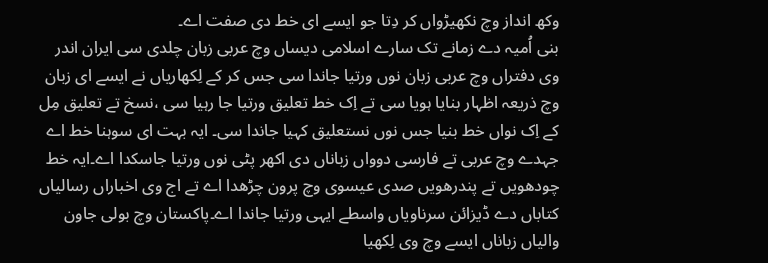وکھ انداز وچ نکھیڑواں کر دِتا جو ایسے ای خط دی صفت اے۔
بنی اُمیہ دے زمانے تک سارے اسلامی دیساں وچ عربی زبان چلدی سی ایران اندر وی دفتراں وچ عربی زبان نوں ورتیا جاندا سی جس کر کے لِکھاریاں نے ایسے ای زبان وچ ذریعہ اظہار بنایا ہویا سی تے اِک خط تعلیق ورتیا جا رہیا سی ،نسخ تے تعلیق مِل کے اِک نواں خط بنیا جس نوں نستعلیق کہیا جاندا سی۔ ایہ بہت ای سوہنا خط اے جہدے وچ عربی تے فارسی دوواں زباناں دی اکھر پٹی نوں ورتیا جاسکدا اے۔ایہ خط چودھویں تے پندرھویں صدی عیسوی وچ پرون چڑھدا اے تے اج وی اخباراں رسالیاں کتاباں دے ڈیزائن سرناویاں واسطے ایہی ورتیا جاندا اے۔پاکستان وچ بولی جاون والیاں زباناں ایسے وچ وی لِکھیا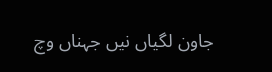جاون لگیاں نیں جہناں وچ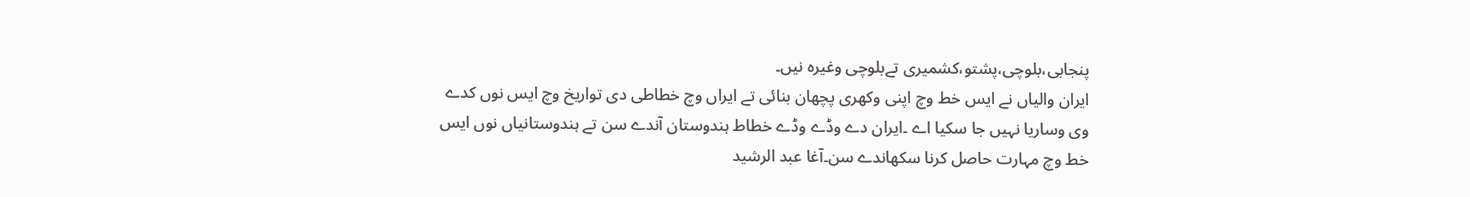پنجابی،بلوچی،پشتو،کشمیری تےبلوچی وغیرہ نیں۔
ایران والیاں نے ایس خط وچ اپنی وکھری پچھان بنائی تے ایراں وچ خطاطی دی تواریخ وچ ایس نوں کدے وی وساریا نہیں جا سکیا اے ۔ایران دے وڈے وڈے خطاط ہندوستان آندے سن تے ہندوستانیاں نوں ایس خط وچ مہارت حاصل کرنا سکھاندے سن۔آغا عبد الرشید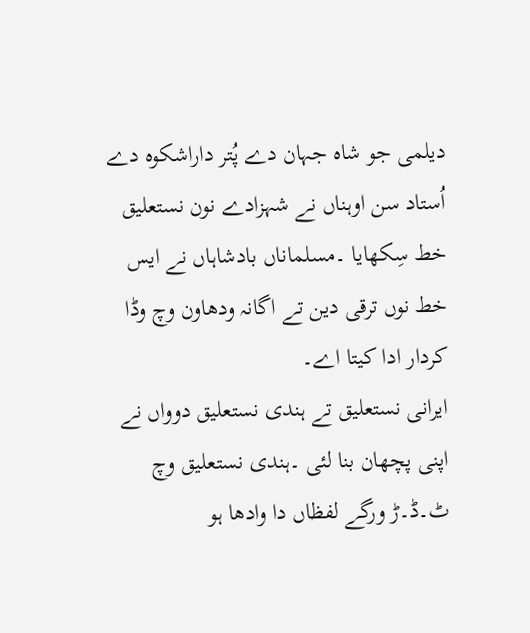دیلمی جو شاہ جہان دے پُتر داراشکوہ دے اُستاد سن اوہناں نے شہزادے نون نستعلیق خط سِکھایا ۔مسلماناں بادشاہاں نے ایس خط نوں ترقی دین تے اگانہ ودھاون وچ وڈا کردار ادا کیتا اے۔
ایرانی نستعلیق تے ہندی نستعلیق دوواں نے اپنی پچھان بنا لئی ۔ہندی نستعلیق وچ ٹ۔ڈ۔ڑ ورگے لفظاں دا وادھا ہو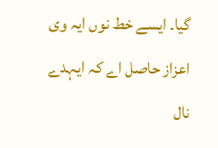گیا۔ ایسے خط نوں ایہ وی اعزاز حاصل اے کہ ایہدے نال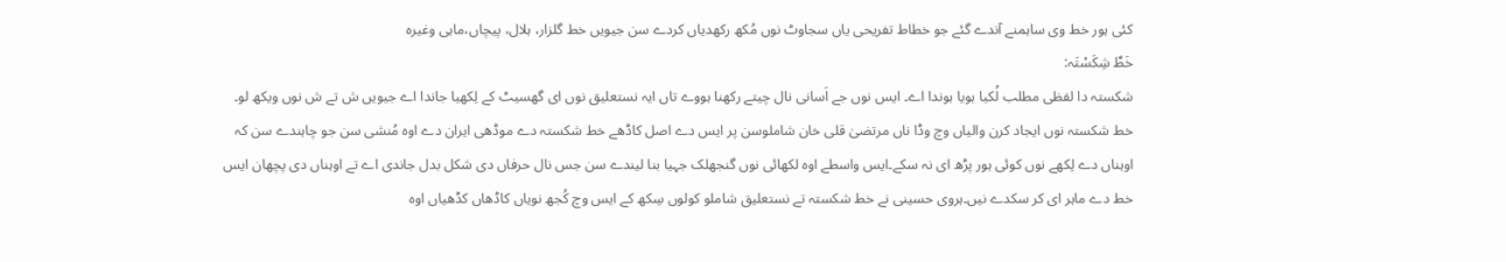کئی ہور خط وی ساہمنے آندے گئے جو خطاط تفریحی یاں سجاوٹ نوں مُکھ رکھدیاں کردے سن جیویں خط گلزار، ہلال، پیچاں،ماہی وغیرہ
خَطِّ شِکَسْتَہ:
شکستہ دا لفظی مطلب لُکیا ہویا ہوندا اے۔ ایس نوں جے اَسانی نال چیتے رکھنا ہووے تاں ایہ نستعلیق نوں ای گھسیٹ کے لِکھیا جاندا اے جیویں ش تے ش نوں ویکھ لو۔
خط شکستہ نوں ایجاد کرن والیاں وچ وڈا ناں مرتضیٰ قلی خان شاملوسن پر ایس دے اصل کاڈھے خط شکستہ دے موڈھی ایران دے اوہ مُنشی سن جو چاہندے سن کہ اوہناں دے لِکھے نوں کوئی ہور پڑھ ای نہ سکے۔ایس واسطے اوہ لکھائی نوں گنجھلک جہیا بنا لیندے سن جس نال حرفاں دی شکل بدل جاندی اے تے اوہناں دی پچھان ایس خط دے ماہر ای کر سکدے نیں۔ہروی حسینی نے خط شکستہ تے نستعلیق شاملو کولوں سِکھ کے ایس وچ کُجھ نویاں کاڈھاں کڈھیاں اوہ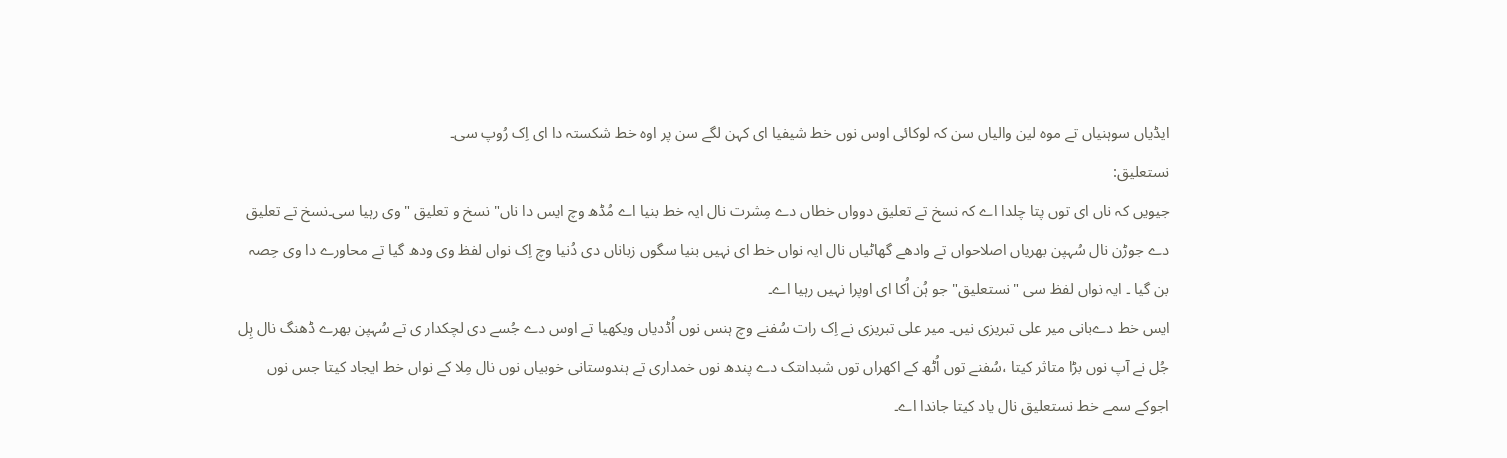ایڈیاں سوہنیاں تے موہ لین والیاں سن کہ لوکائی اوس نوں خط شیفیا ای کہن لگے سن پر اوہ خط شکستہ دا ای اِک رُوپ سی۔
نستعلیق:
جیویں کہ ناں ای توں پتا چلدا اے کہ نسخ تے تعلیق دوواں خطاں دے مِشرت نال ایہ خط بنیا اے مُڈھ وچ ایس دا ناں" نسخ و تعلیق " وی رہیا سی۔نسخ تے تعلیق دے جوڑن نال سُہپن بھریاں اصلاحواں تے وادھے گھاٹیاں نال ایہ نواں خط ای نہیں بنیا سگوں زباناں دی دُنیا وچ اِک نواں لفظ وی ودھ گیا تے محاورے دا وی حِصہ بن گیا ۔ ایہ نواں لفظ سی "نستعلیق" جو ہُن اُکا ای اوپرا نہیں رہیا اے۔
ایس خط دےبانی میر علی تبریزی نیں۔ میر علی تبریزی نے اِک رات سُفنے وچ ہنس نوں اُڈدیاں ویکھیا تے اوس دے جُسے دی لچکدار ی تے سُہپن بھرے ڈھنگ نال ہِل جُل نے آپ نوں بڑا متاثر کیتا ،سُفنے توں اُٹھ کے اکھراں توں شبداںتک دے پندھ نوں خمداری تے ہندوستانی خوبیاں نوں نال مِلا کے نواں خط ایجاد کیتا جس نوں اجوکے سمے خط نستعلیق نال یاد کیتا جاندا اے۔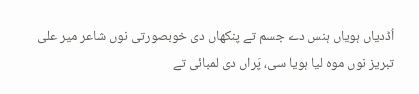اُڈدیاں ہویاں ہنس دے جسم تے پنکھاں دی خوبصورتی نوں شاعر میر علی تبریز نوں موہ لیا ہویا سی، پَراں دی لمبائی تے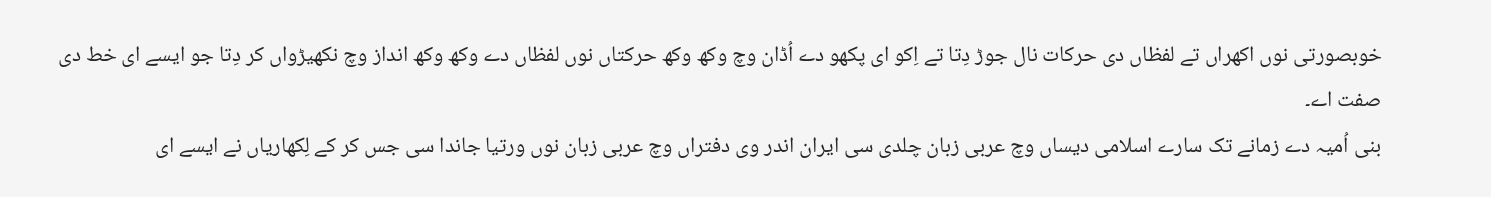خوبصورتی نوں اکھراں تے لفظاں دی حرکات نال جوڑ دِتا تے اِکو ای پکھو دے اُڈان وچ وکھ وکھ حرکتاں نوں لفظاں دے وکھ وکھ انداز وچ نکھیڑواں کر دِتا جو ایسے ای خط دی صفت اے۔
بنی اُمیہ دے زمانے تک سارے اسلامی دیساں وچ عربی زبان چلدی سی ایران اندر وی دفتراں وچ عربی زبان نوں ورتیا جاندا سی جس کر کے لِکھاریاں نے ایسے ای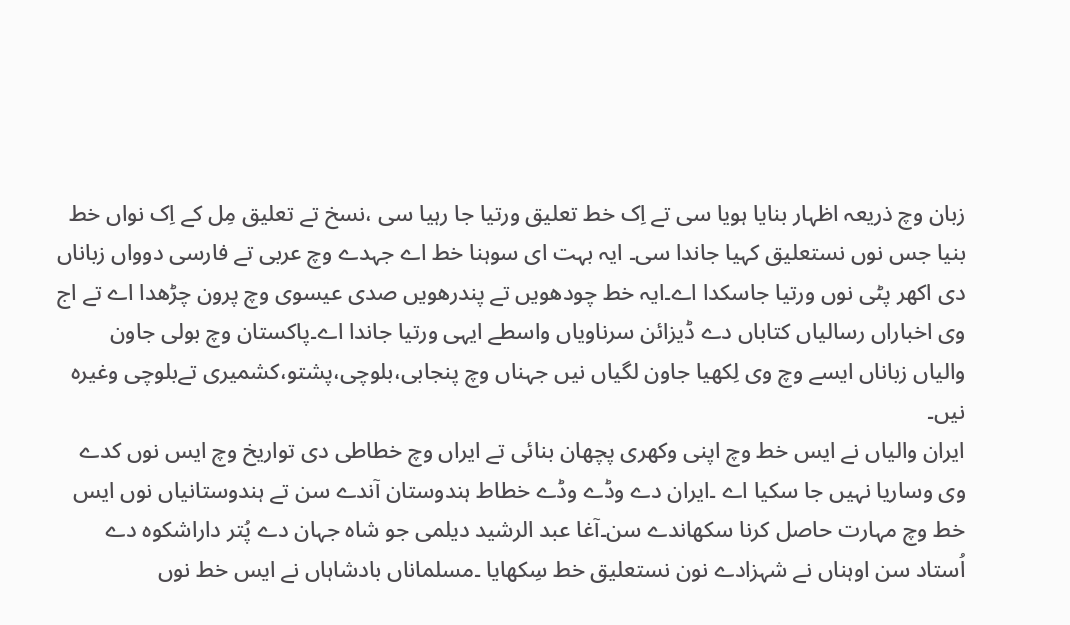زبان وچ ذریعہ اظہار بنایا ہویا سی تے اِک خط تعلیق ورتیا جا رہیا سی ،نسخ تے تعلیق مِل کے اِک نواں خط بنیا جس نوں نستعلیق کہیا جاندا سی۔ ایہ بہت ای سوہنا خط اے جہدے وچ عربی تے فارسی دوواں زباناں دی اکھر پٹی نوں ورتیا جاسکدا اے۔ایہ خط چودھویں تے پندرھویں صدی عیسوی وچ پرون چڑھدا اے تے اج وی اخباراں رسالیاں کتاباں دے ڈیزائن سرناویاں واسطے ایہی ورتیا جاندا اے۔پاکستان وچ بولی جاون والیاں زباناں ایسے وچ وی لِکھیا جاون لگیاں نیں جہناں وچ پنجابی،بلوچی،پشتو،کشمیری تےبلوچی وغیرہ نیں۔
ایران والیاں نے ایس خط وچ اپنی وکھری پچھان بنائی تے ایراں وچ خطاطی دی تواریخ وچ ایس نوں کدے وی وساریا نہیں جا سکیا اے ۔ایران دے وڈے وڈے خطاط ہندوستان آندے سن تے ہندوستانیاں نوں ایس خط وچ مہارت حاصل کرنا سکھاندے سن۔آغا عبد الرشید دیلمی جو شاہ جہان دے پُتر داراشکوہ دے اُستاد سن اوہناں نے شہزادے نون نستعلیق خط سِکھایا ۔مسلماناں بادشاہاں نے ایس خط نوں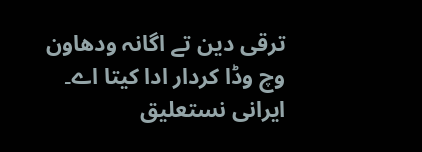ترقی دین تے اگانہ ودھاون وچ وڈا کردار ادا کیتا اے۔
ایرانی نستعلیق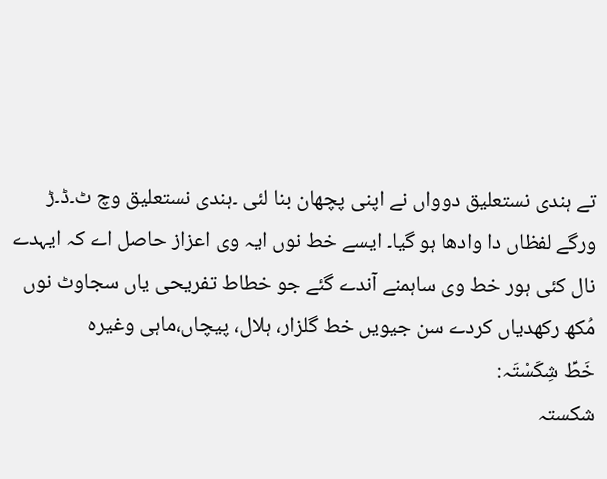تے ہندی نستعلیق دوواں نے اپنی پچھان بنا لئی ۔ہندی نستعلیق وچ ٹ۔ڈ۔ڑ ورگے لفظاں دا وادھا ہو گیا۔ ایسے خط نوں ایہ وی اعزاز حاصل اے کہ ایہدے نال کئی ہور خط وی ساہمنے آندے گئے جو خطاط تفریحی یاں سجاوٹ نوں مُکھ رکھدیاں کردے سن جیویں خط گلزار، ہلال، پیچاں،ماہی وغیرہ
خَطِّ شِکَسْتَہ:
شکستہ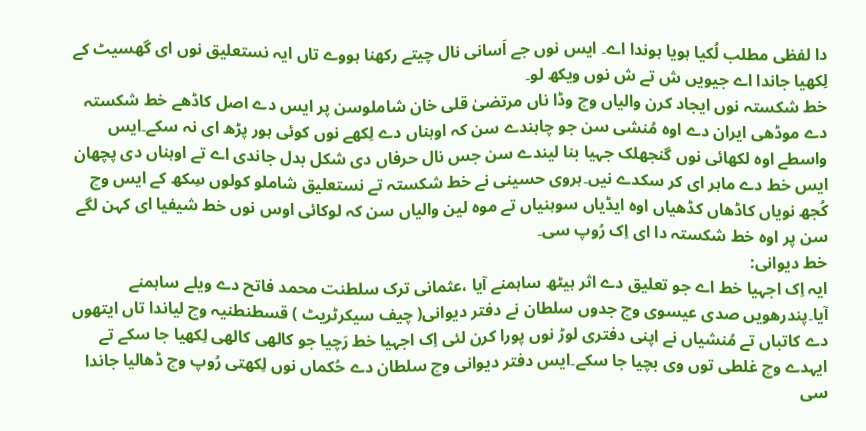دا لفظی مطلب لُکیا ہویا ہوندا اے۔ ایس نوں جے اَسانی نال چیتے رکھنا ہووے تاں ایہ نستعلیق نوں ای گھسیٹ کے لِکھیا جاندا اے جیویں ش تے ش نوں ویکھ لو۔
خط شکستہ نوں ایجاد کرن والیاں وچ وڈا ناں مرتضیٰ قلی خان شاملوسن پر ایس دے اصل کاڈھے خط شکستہ دے موڈھی ایران دے اوہ مُنشی سن جو چاہندے سن کہ اوہناں دے لِکھے نوں کوئی ہور پڑھ ای نہ سکے۔ایس واسطے اوہ لکھائی نوں گنجھلک جہیا بنا لیندے سن جس نال حرفاں دی شکل بدل جاندی اے تے اوہناں دی پچھان ایس خط دے ماہر ای کر سکدے نیں۔ہروی حسینی نے خط شکستہ تے نستعلیق شاملو کولوں سِکھ کے ایس وچ کُجھ نویاں کاڈھاں کڈھیاں اوہ ایڈیاں سوہنیاں تے موہ لین والیاں سن کہ لوکائی اوس نوں خط شیفیا ای کہن لگے سن پر اوہ خط شکستہ دا ای اِک رُوپ سی۔
خط دیوانی:
ایہ اِک اجہیا خط اے جو تعلیق دے اثر ہیٹھ ساہمنے آیا ،عثمانی ترک سلطنت محمد فاتح دے ویلے ساہمنے آیا۔پندرھویں صدی عیسوی وچ جدوں سلطان نے دفتر دیوانی( چیف سیکرٹریٹ ) قسطنطنیہ وچ لیاندا تاں ایتھوں دے کاتباں تے مُنشیاں نے اپنی دفتری لوڑ نوں پورا کرن لئی اِک اجہیا خط رَچیا جو کالھی کالھی لِکھیا جا سکے تے ایہدے وچ غلطی توں وی بچیا جا سکے۔ایس دفتر دیوانی وچ سلطان دے حُکماں نوں لِکھتی رُوپ وچ ڈھالیا جاندا سی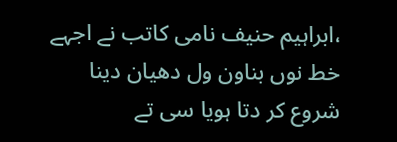،ابراہیم حنیف نامی کاتب نے اجہے خط نوں بناون ول دھیان دینا شروع کر دتا ہویا سی تے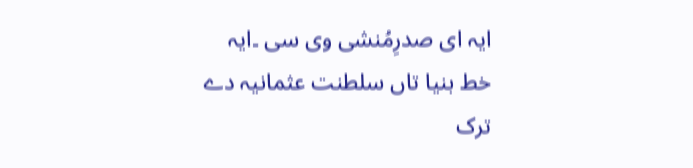ایہ ای صدرِمُنشی وی سی ۔ایہ خط بنیا تاں سلطنت عثمانیہ دے ترک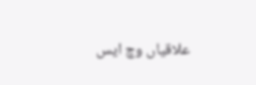علاقیاں وچ ایس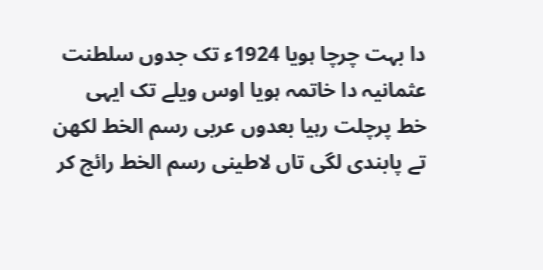دا بہت چرچا ہویا 1924ء تک جدوں سلطنت عثمانیہ دا خاتمہ ہویا اوس ویلے تک ایہی خط پرچلت رہیا بعدوں عربی رسم الخط لکھن تے پابندی لگی تاں لاطینی رسم الخط رائج کر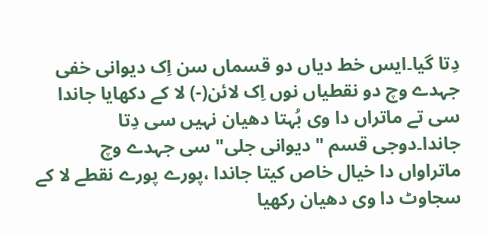دِتا گیا۔ایس خط دیاں دو قسماں سن اِک دیوانی خفی جہدے وچ دو نقطیاں نوں اِک لائن(-) لا کے دکھایا جاندا سی تے ماتراں دا وی بُہتا دھیان نہیں سی دِتا جاندا۔دوجی قسم "دیوانی جلی" سی جہدے وچ ماتراواں دا خیال خاص کیتا جاندا ،پورے پورے نقطے لا کے سجاوٹ دا وی دھیان رکھیا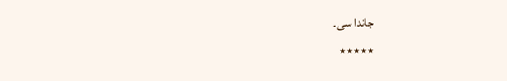جاندا سی۔
٭٭٭٭٭